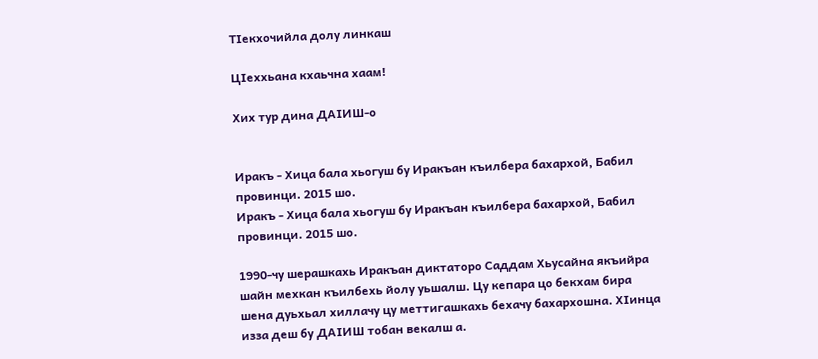ТIекхочийла долу линкаш

ЦIеххьана кхаьчна хаам!

Хих тур дина ДАIИШ-о


Иракъ - Хица бала хьогуш бу Иракъан къилбера бахархой, Бабил провинци. 2015 шо.
Иракъ - Хица бала хьогуш бу Иракъан къилбера бахархой, Бабил провинци. 2015 шо.

1990-чу шерашкахь Иракъан диктаторо Саддам Хьусайна якъийра шайн мехкан къилбехь йолу уьшалш. Цу кепара цо бекхам бира шена дуьхьал хиллачу цу меттигашкахь бехачу бахархошна. ХIинца изза деш бу ДАIИШ тобан векалш а.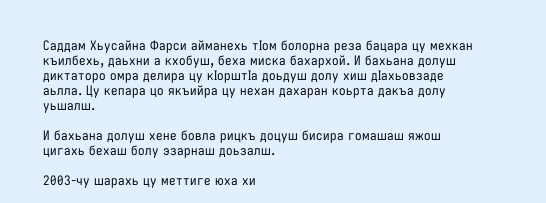Саддам Хьусайна Фарси айманехь тIом болорна реза бацара цу мехкан къилбехь, даьхни а кхобуш, беха миска бахархой. И бахьана долуш диктаторо омра делира цу кIорштIа доьдуш долу хиш дIахьовзаде аьлла. Цу кепара цо якъийра цу нехан дахаран коьрта дакъа долу уьшалш.

И бахьана долуш хене бовла рицкъ доцуш бисира гомашаш яжош цигахь бехаш болу эзарнаш доьзалш.

2003-чу шарахь цу меттиге юха хи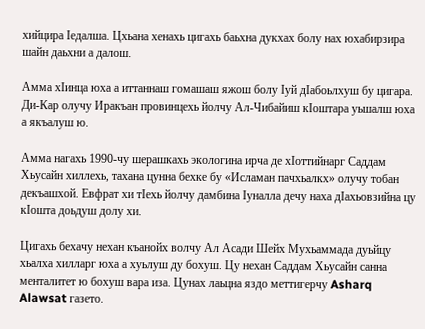хийцира Iедалша. Цхьана хенахь цигахь баьхна дукхах болу нах юхабирзира шайн даьхни а далош.

Амма хIинца юха а иттаннаш гомашаш яжош болу Iуй дIабоьлхуш бу цигара. Ди-Кар олучу Иракъан провинцехь йолчу Ал-Чибайиш кIоштара уьшалш юха а якъалуш ю.

Амма нагахь 1990-чу шерашкахь экологина ирча де хIоттийнарг Саддам Хьусайн хиллехь, тахана цунна бехке бу «Исламан пачхьалкх» олучу тобан декъашхой. Евфрат хи тIехь йолчу дамбина Iуналла дечу наха дIахьовзийна цу кIошта доьдуш долу хи.

Цигахь бехачу нехан къанойх волчу Ал Асади Шейх Мухьаммада дуьйцу хьалха хилларг юха а хуьлуш ду бохуш. Цу нехан Саддам Хьусайн санна менталитет ю бохуш вара иза. Цунах лаьцна яздо меттигерчу Asharq Alawsat газето.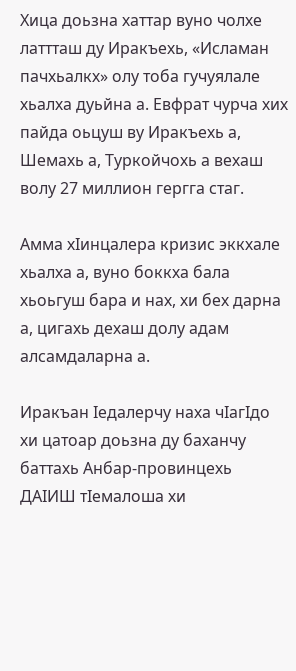Хица доьзна хаттар вуно чолхе латтташ ду Иракъехь, «Исламан пачхьалкх» олу тоба гучуялале хьалха дуьйна а. Евфрат чурча хих пайда оьцуш ву Иракъехь а, Шемахь а, Туркойчохь а вехаш волу 27 миллион гергга стаг.

Амма хIинцалера кризис эккхале хьалха а, вуно боккха бала хьоьгуш бара и нах, хи бех дарна а, цигахь дехаш долу адам алсамдаларна а.

Иракъан Iедалерчу наха чIагIдо хи цатоар доьзна ду баханчу баттахь Анбар-провинцехь ДАIИШ тIемалоша хи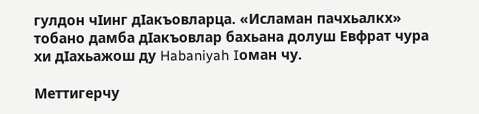гулдон чIинг дIакъовларца. «Исламан пачхьалкх» тобано дамба дIакъовлар бахьана долуш Евфрат чура хи дIахьажош ду Habaniyah Iоман чу.

Меттигерчу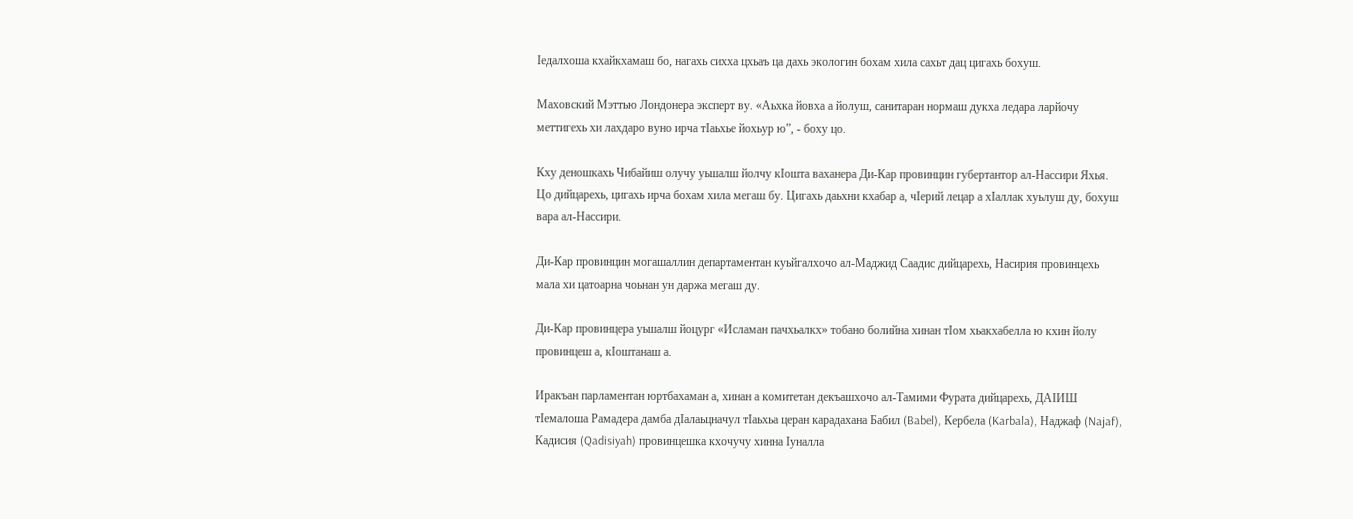Iедалхоша кхайкхамаш бо, нагахь сихха цхьаъ ца дахь экологин бохам хила сахьт дац цигахь бохуш.

Маховский Мэттью Лондонера эксперт ву. «Аьхка йовха а йолуш, санитаран нормаш дукха ледара ларйочу меттигехь хи лахдаро вуно ирча тIаьхье йохьур ю”, - боху цо.

Кху деношкахь Чибайиш олучу уьшалш йолчу кIошта ваханера Ди-Кар провинцин губертантор ал-Нассири Яхья. Цо дийцарехь, цигахь ирча бохам хила мегаш бу. Цигахь даьхни кхабар а, чIерий лецар а хIаллак хуьлуш ду, бохуш вара ал-Нассири.

Ди-Кар провинцин могашаллин департаментан куьйгалхочо ал-Маджид Саадис дийцарехь, Насирия провинцехь мала хи цатоарна чоьнан ун даржа мегаш ду.

Ди-Кар провинцера уьшалш йоцург «Исламан пачхьалкх» тобано болийна хинан тIом хьакхабелла ю кхин йолу провинцеш а, кIоштанаш а.

Иракъан парламентан юртбахаман а, хинан а комитетан декъашхочо ал-Тамими Фурата дийцарехь, ДАIИШ тIемалоша Рамадера дамба дIалаьцначул тIаьхьа церан карадахана Бабил (Babel), Кербела (Karbala), Наджаф (Najaf), Кадисия (Qadisiyah) провинцешка кхочучу хинна Iуналла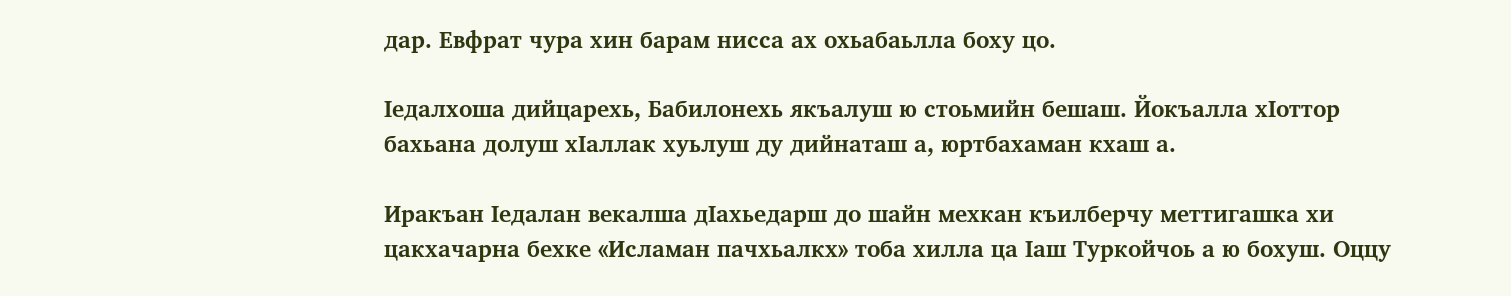дар. Евфрат чура хин барам нисса ах охьабаьлла боху цо.

Iедалхоша дийцарехь, Бабилонехь якъалуш ю стоьмийн бешаш. Йокъалла хIоттор бахьана долуш хIаллак хуьлуш ду дийнаташ а, юртбахаман кхаш а.

Иракъан Iедалан векалша дIахьедарш до шайн мехкан къилберчу меттигашка хи цакхачарна бехке «Исламан пачхьалкх» тоба хилла ца Iаш Туркойчоь а ю бохуш. Оццу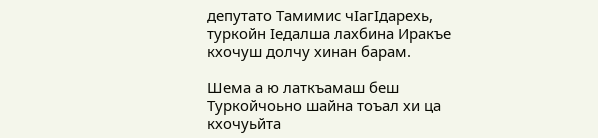депутато Тамимис чIагIдарехь, туркойн Iедалша лахбина Иракъе кхочуш долчу хинан барам.

Шема а ю латкъамаш беш Туркойчоьно шайна тоъал хи ца кхочуьйта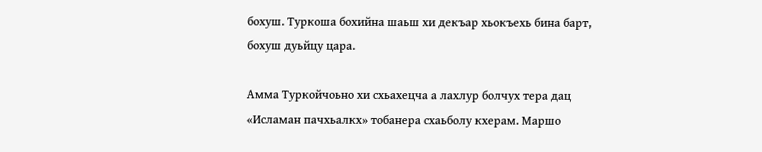бохуш. Туркоша бохийна шаьш хи декъар хьокъехь бина барт, бохуш дуьйцу цара.

Амма Туркойчоьно хи схьахецча а лахлур болчух тера дац «Исламан пачхьалкх» тобанера схаьболу кхерам. Маршо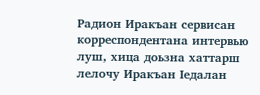Радион Иракъан сервисан корреспондентана интервью луш, хица доьзна хаттарш лелочу Иракъан Iедалан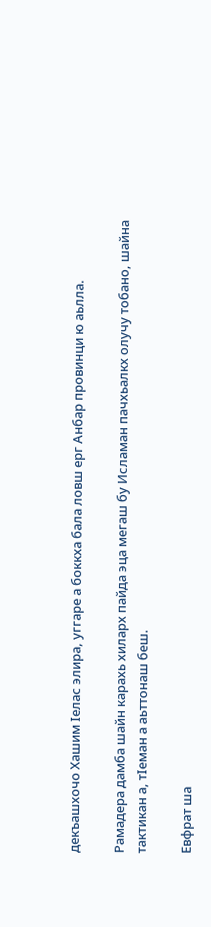декъашхочо Хашим Iелас элира, уггаре а боккха бала ловш ерг Анбар провинци ю аьлла.

Рамадера дамба шайн карахь хиларх пайда эца мегаш бу Исламан пачхьалкх олучу тобано, шайна тактикан а, тIеман а аьттонаш беш.

Евфрат ша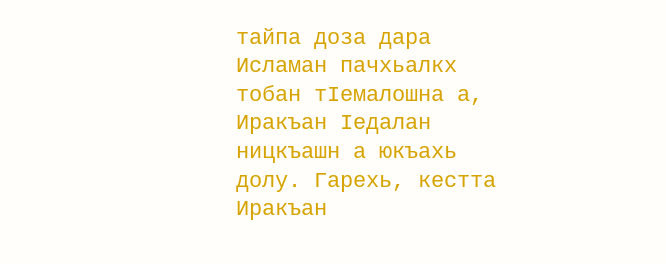тайпа доза дара Исламан пачхьалкх тобан тIемалошна а, Иракъан Iедалан ницкъашн а юкъахь долу. Гарехь, кестта Иракъан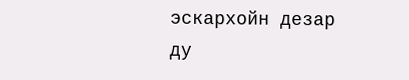эскархойн дезар ду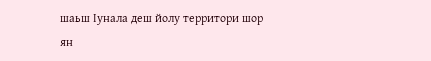шаьш Iунала деш йолу территори шор ян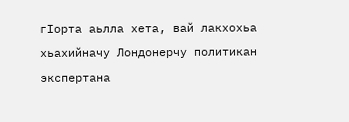гIорта аьлла хета, вай лакхохьа хьахийначу Лондонерчу политикан экспертана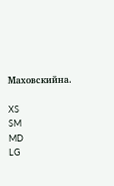Маховскийна.

XS
SM
MD
LG